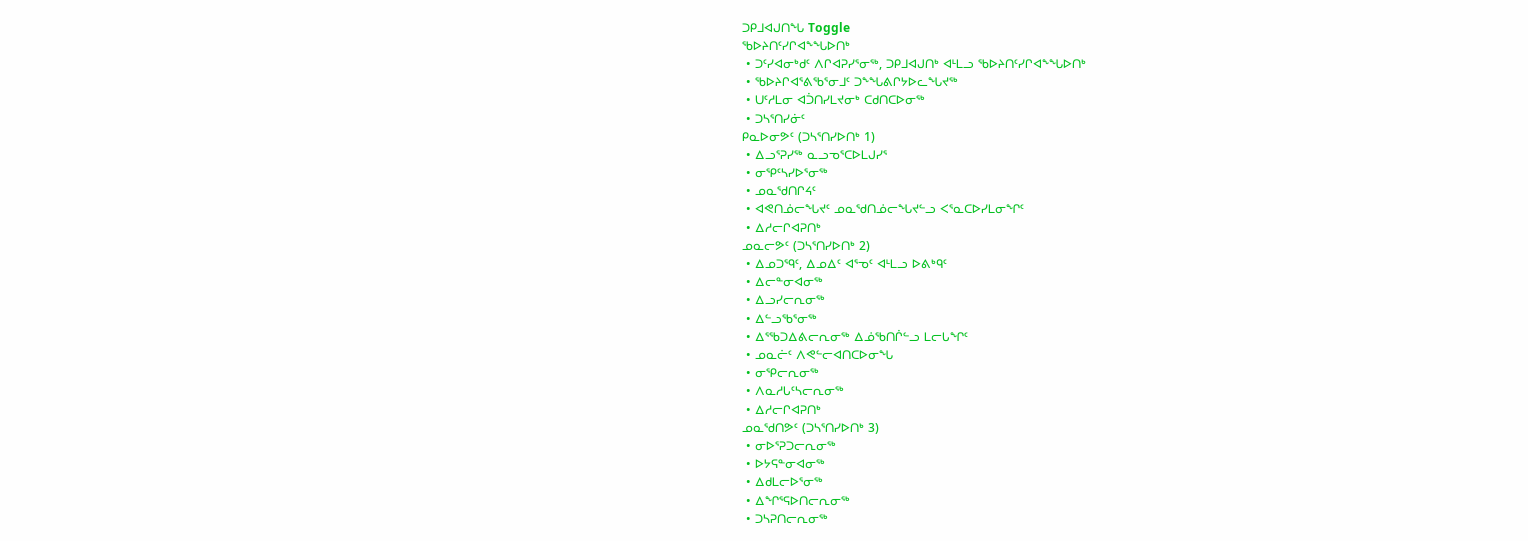ᑐᑭᒧᐊᒍᑎᖓ Toggle
ᖃᐅᔨᑎᑦᓯᒋᐊᖕᖓᐅᑎᒃ
 • ᑐᑦᓯᐊᓂᒃᑯᑦ ᐱᒋᐊᕈᓯᕐᓂᖅ, ᑐᑭᒧᐊᒍᑎᒃ ᐊᒻᒪᓗ ᖃᐅᔨᑎᑦᓯᒋᐊᖕᖓᐅᑎᒃ
 • ᖃᐅᔨᒋᐊᕐᕕᖃᕐᓂᒧᑦ ᑐᖕᖓᕕᒋᔭᐅᓚᖓᔪᖅ
 • ᑌᑦᓱᒪᓂ ᐊᑑᑎᓯᒪᔪᓂᒃ ᑕᑯᑎᑕᐅᓂᖅ
 • ᑐᓴᕐᑎᓯᓃᑦ
ᑭᓇᐅᓂᕗᑦ (ᑐᓴᕐᑎᓯᐅᑎᒃ 1)
 • ᐃᓗᕐᕈᓯᖅ ᓇᓗᓀᕐᑕᐅᒪᒍᓯᕐ
 • ᓂᕿᑦᓴᓯᐅᕐᓂᖅ
 • ᓄᓇᖁᑎᒋᔦᑦ
 • ᐊᕙᑎᓅᓕᖓᔪᑦ ᓄᓇᖁᑎᓅᓕᖓᔪᓪᓗ ᐸᕐᓇᑕᐅᓯᒪᓂᖏᑦ
 • ᐃᓱᓕᒋᐊᕈᑎᒃ
ᓄᓇᓕᕗᑦ (ᑐᓴᕐᑎᓯᐅᑎᒃ 2)
 • ᐃᓄᑐᙯᑦ, ᐃᓄᐃᑦ ᐊᕐᓀᑦ ᐊᒻᒪᓗ ᐅᕕᒃᑫᑦ
 • ᐃᓕᓐᓂᐊᓂᖅ
 • ᐃᓗᓯᓕᕆᓂᖅ
 • ᐃᓪᓗᖃᕐᓂᖅ
 • ᐃᕐᖃᑐᐃᕕᓕᕆᓂᖅ ᐃᓅᖃᑎᒌᓪᓗ ᒪᓕᒐᖏᑦ
 • ᓄᓇᓖᑦ ᐱᕙᓪᓕᐊᑎᑕᐅᓂᖓ
 • ᓂᕿᓕᕆᓂᖅ
 • ᐱᓇᓱᒐᑦᓴᓕᕆᓂᖅ
 • ᐃᓱᓕᒋᐊᕈᑎᒃ
ᓄᓇᖁᑎᕗᑦ (ᑐᓴᕐᑎᓯᐅᑎᒃ 3)
 • ᓂᐅᕐᕈᑐᓕᕆᓂᖅ
 • ᐅᔭᕋᓐᓂᐊᓂᖅ
 • ᐃᑯᒪᓕᐅᕐᓂᖅ
 • ᐃᖏᕐᕋᐅᑎᓕᕆᓂᖅ
 • ᑐᓴᕈᑎᓕᕆᓂᖅ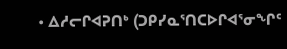• ᐃᓱᓕᒋᐊᕈᑎᒃ (ᑐᑭᓯᓇᕐᑎᑕᐅᒋᐊᕐᓂᖏᑦ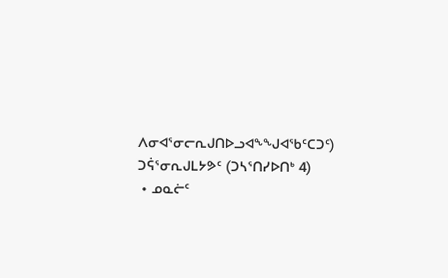ᐱᓂᐊᕐᓂᓕᕆᒍᑎᐅᓗᐊᖕᖑᐊᖃᑦᑕᑐᑦ)
ᑐᕌᕐᓂᕆᒍᒪᔭᕗᑦ (ᑐᓴᕐᑎᓯᐅᑎᒃ 4)
 • ᓄᓇᓖᑦ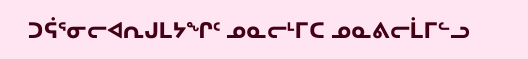ᑐᕌᕐᓂᓕᐊᕆᒍᒪᔭᖏᑦ ᓄᓇᓕᒻᒥᑕ ᓄᓇᕕᓕᒫᒥᓪᓗ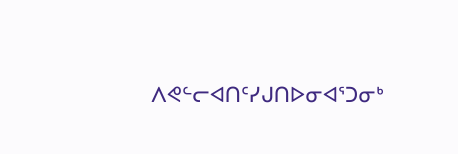ᐱᕙᓪᓕᐊᑎᑦᓯᒍᑎᐅᓂᐊᕐᑐᓂᒃ